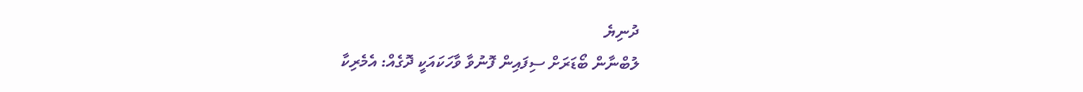ދުނިޔެ
ލުބްނާން ބޯޑަރަށް ސިފައިން ފޮނުވާ ވާހަކައަކީ ދޮގެއް: އެމެރިކާ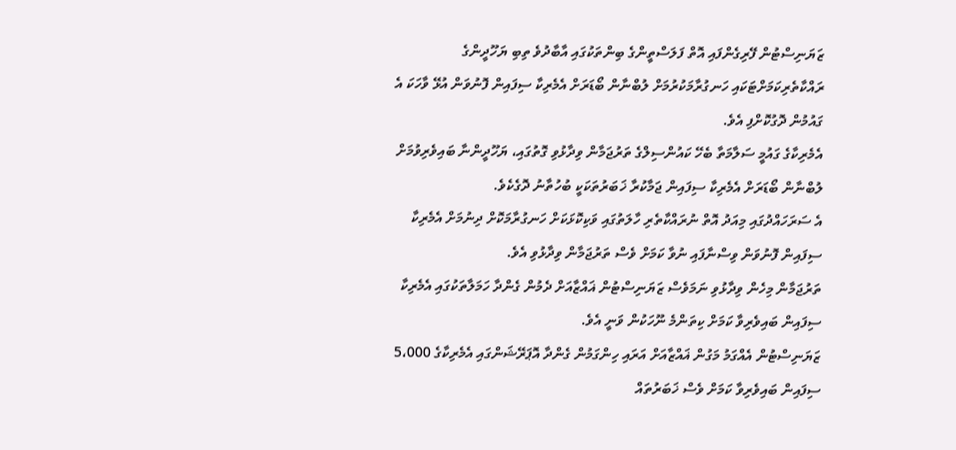ޒަޔަނިސްޓުން ފޭރިގެންފައި އޮތް ފަލަސްތީންގެ ބިންތަކުގައި އާބާދުވެ ތިބި ޔަހޫދީންގެ ރައްކާތެރިކަމަށްޓަކައި ހަނގުރާމަކުރުމަށް ލުބްނާން ބޯޑަރަށް އެމެރިކާ ސިފައިން ފޮނުވަން އުޅޭ ވާހަކަ އެ ގައުމުން ދޮގުކޮށްފި އެވެ.
އެމެރިކާގެ ގައުމީ ސަލާމަތާ ބެހޭ ކައުންސިލްގެ ތަރުޖަމާން ވިދާޅުވި ގޮތުގައި، ޔަހޫދީންނާ ބައިވެރިވުމަށް ލުބްނާން ބޯޑަރަށް އެމެރިކާ ސިފައިން ޖަމާކުރާ ޚަބަރުތަކަކީ ބުހުތާނު ދޮގެކެވެ.
އެ ސަރަހައްދުގައި މިއަދު އޮތް ނުރައްކާތެރި ހާލަތުގައި ވަކިކޮޅަކަށް ހަނގުރާމަކޮށް ދިނުމަށް އެމެރިކާ ސިފައިން ފޮނުވަން ވިސްނާފައި ނުވާ ކަމަށް ވެސް ތަރުޖަމާން ވިދާޅުވި އެވެ.
ތަރުޖަމާން މިހެން ވިދާޅުވި ނަމަވެސް ޒަޔަނިސްޓުން ޣައްޒާއަށް ދެމުން ގެންދާ ހަމަލާތަކުގައި އެމެރިކާ ސިފައިން ބައިވެރިވާ ކަމަށް ކިތަންމެ ނޫހަކުން ވަނީ އެވެ.
ޒަޔަނިސްޓުން އެއްގަމު މަގުން ޣައްޒާއަށް އަރައި ހިންގަމުން ގެންދާ އޮޕަރޭޝަންގައި އެމެރިކާގެ 5،000 ސިފައިން ބައިވެރިވާ ކަމަށް ވެސް ޚަބަރުތައް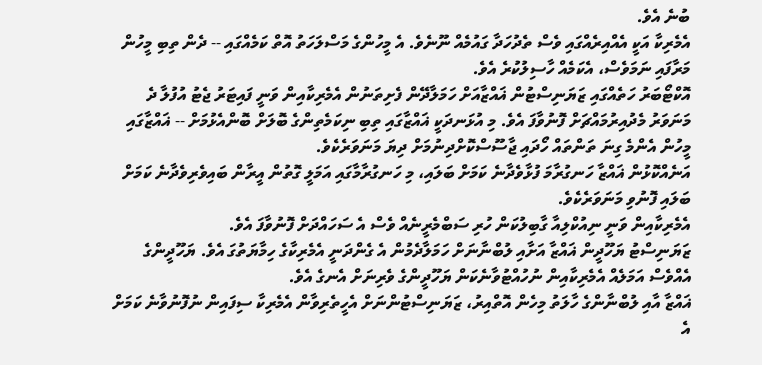ބުނެ އެވެ.
އެމެރިކާ އަކީ އެއްއިރެއްގައި ވެސް ތެދުހަދާ ގައުމެއް ނޫނެވެ. އެ މީހުންގެ މަސްލަހަތު އޮތް ކަމެއްގައި -- ދެން ތިބި މީހުން މަރާފައި ނަމަވެސް، އެކަމެއް ހާސިލުކުރެ އެވެ.
އޮކްޓޯބަރު ހަތެއްގައި ޒަޔަނިސްޓުން ޣައްޒާއަށް ހަމަލާދޭން ފެށިތަނުން އެމެރިކާއިން ވަނީ ފައިޓަރު ޖެޓު އުފުލާ ދެ މަނަވަރު މެދުއިރުމައްޗަށް ފޮނުވާފަ އެވެ. މި އުޅަނދަކީ ޣައްޒާގައި ތިބި ނިކަމެތިންގެ ބޮލަށް ބޮންއެޅުމަށް -- ޣައްޒާގައި މީހުން އެންމެ ގިނަ ތަންތައް ހޯދައި ޖާސޫސްކޮށްދިނުމަށް ދިޔަ މަނަވަރެކެވެ.
އަނެއްކޮޅުން ޣައްޒާ ހަނގުރާމަ ފުޅާވެދާނެ ކަމަށް ބަލައި، މި ހަނގުރާމާގައި އަމަލީ ގޮތުން އީރާން ބައިވެރިވެދާނެ ކަމަށް ބަލައި ފޮނުވި މަނަވަރެކެވެ.
އެމެރިކާއިން ވަނީ ނިއުކްލިއާ ގާބިލުކަން ހުރި ސަބްމެރީނެއް ވެސް އެ ސަހައްދަށް ފޮނުވާފަ އެވެ.
ޒަޔަނިސްޓު ޔަހޫދީން ޣައްޒާ އަށާއި ލުބްނާނަށް ހަމަލާދެމުން އެ ގެންދަނީ އެމެރިކާގެ ހިމާޔަތުގަ އެވެ. ޔަހޫދީންގެ އެއްވެސް އަމަލެއް އެމެރިކާއިން ނުހުއްޓުވާނެކަން ޔަހޫދީންގެ ވެރިނަށް އެނގެ އެވެ.
ޣައްޒާ އާއި ލުބްނާންގެ ހާލަތު މިހެން އޮތްއިރު، ޒަޔަނިސްޓުންނަށް އެހީތެރިވާން އެމެރިކާ ސިފައިން ނުފޮނުވާނެ ކަމަށް އެ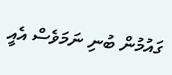ގައުމުން ބުނި ނަމަވެސް އެއީ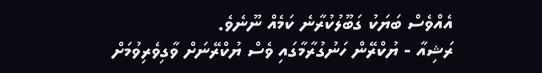އެއްވެސް ބަޔަކު ގަބޫލުކުރާނެ ކަމެއް ނޫނެވެ.
ރަޝިއާ - ޔުކްރޭން ހަނުގުރާމާގައި ވެސް ޔުކްރޭނަށް ވާގިވެރިވުމަށް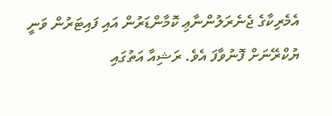އެމެރިކާގެ ޖެނެރަލުންނާޢި ކޮމާންޑަރުން އައި ފައިޓަރުން ވަނީ ޔުކްރޭނަށް ފޮނުވާފަ އެވެ. ރަޝިއާ އަތުގައި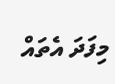މިފަދަ އެތައް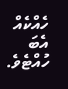ހެއްކެއް އެބަ ހުއްޓެވެ.